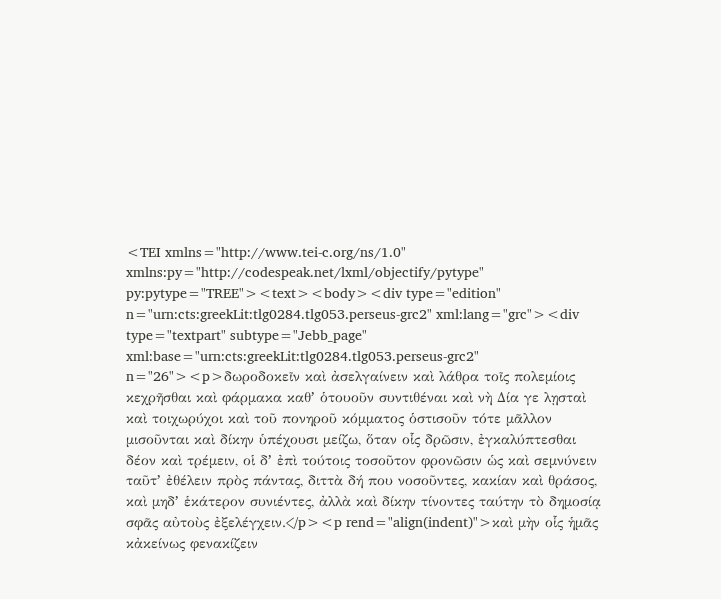<TEI xmlns="http://www.tei-c.org/ns/1.0" xmlns:py="http://codespeak.net/lxml/objectify/pytype" py:pytype="TREE"><text><body><div type="edition" n="urn:cts:greekLit:tlg0284.tlg053.perseus-grc2" xml:lang="grc"><div type="textpart" subtype="Jebb_page" xml:base="urn:cts:greekLit:tlg0284.tlg053.perseus-grc2" n="26"><p>δωροδοκεῖν καὶ ἀσελγαίνειν καὶ λάθρα τοῖς πολεμίοις κεχρῆσθαι καὶ φάρμακα καθʼ ὁτουοῦν συντιθέναι καὶ νὴ Δία γε λῃσταὶ καὶ τοιχωρύχοι καὶ τοῦ πονηροῦ κόμματος ὁστισοῦν τότε μᾶλλον μισοῦνται καὶ δίκην ὑπέχουσι μείζω, ὅταν οἷς δρῶσιν, ἐγκαλύπτεσθαι δέον καὶ τρέμειν, οἱ δʼ ἐπὶ τούτοις τοσοῦτον φρονῶσιν ὡς καὶ σεμνύνειν ταῦτʼ ἐθέλειν πρὸς πάντας, διττὰ δή που νοσοῦντες, κακίαν καὶ θράσος, καὶ μηδʼ ἑκάτερον συνιέντες, ἀλλὰ καὶ δίκην τίνοντες ταύτην τὸ δημοσίᾳ σφᾶς αὐτοὺς ἐξελέγχειν.</p><p rend="align(indent)">καὶ μὴν οἷς ἡμᾶς κἀκείνως φενακίζειν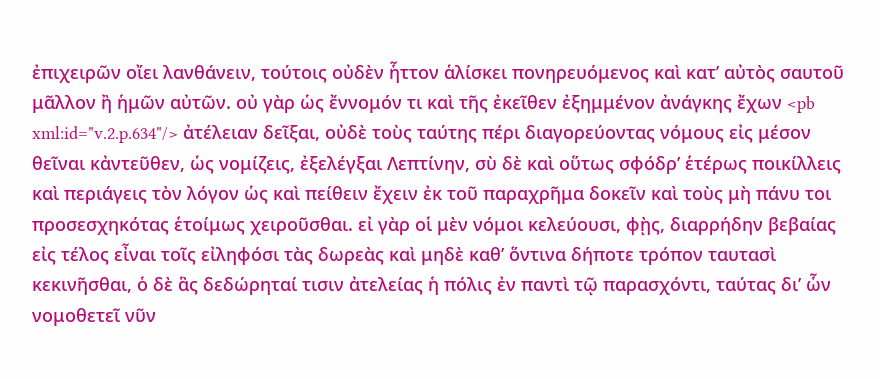ἐπιχειρῶν οἴει λανθάνειν, τούτοις οὐδὲν ἧττον ἁλίσκει πονηρευόμενος καὶ κατʼ αὐτὸς σαυτοῦ μᾶλλον ἢ ἡμῶν αὐτῶν. οὐ γὰρ ὡς ἔννομόν τι καὶ τῆς ἐκεῖθεν ἐξημμένον ἀνάγκης ἔχων <pb xml:id="v.2.p.634"/> ἀτέλειαν δεῖξαι, οὐδὲ τοὺς ταύτης πέρι διαγορεύοντας νόμους εἰς μέσον θεῖναι κἀντεῦθεν, ὡς νομίζεις, ἐξελέγξαι Λεπτίνην, σὺ δὲ καὶ οὕτως σφόδρʼ ἑτέρως ποικίλλεις καὶ περιάγεις τὸν λόγον ὡς καὶ πείθειν ἔχειν ἐκ τοῦ παραχρῆμα δοκεῖν καὶ τοὺς μὴ πάνυ τοι προσεσχηκότας ἑτοίμως χειροῦσθαι. εἰ γὰρ οἱ μὲν νόμοι κελεύουσι, φῂς, διαρρήδην βεβαίας εἰς τέλος εἶναι τοῖς εἰληφόσι τὰς δωρεὰς καὶ μηδὲ καθʼ ὅντινα δήποτε τρόπον ταυτασὶ κεκινῆσθαι, ὁ δὲ ἃς δεδώρηταί τισιν ἀτελείας ἡ πόλις ἐν παντὶ τῷ παρασχόντι, ταύτας διʼ ὧν νομοθετεῖ νῦν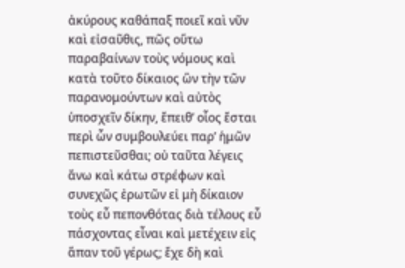ἀκύρους καθάπαξ ποιεῖ καὶ νῦν καὶ εἰσαῦθις, πῶς οὕτω παραβαίνων τοὺς νόμους καὶ κατὰ τοῦτο δίκαιος ὢν τὴν τῶν παρανομούντων καὶ αὐτὸς ὑποσχεῖν δίκην, ἔπειθʼ οἷος ἔσται περὶ ὧν συμβουλεύει παρʼ ἡμῶν πεπιστεῦσθαι; οὐ ταῦτα λέγεις ἄνω καὶ κάτω στρέφων καὶ συνεχῶς ἐρωτῶν εἰ μὴ δίκαιον τοὺς εὖ πεπονθότας διὰ τέλους εὖ πάσχοντας εἶναι καὶ μετέχειν εἰς ἅπαν τοῦ γέρως; ἔχε δὴ καὶ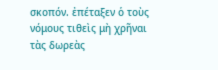σκοπόν. ἐπέταξεν ὁ τοὺς νόμους τιθεὶς μὴ χρῆναι τὰς δωρεὰς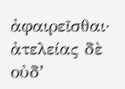ἀφαιρεῖσθαι· ἀτελείας δὲ οὐδʼ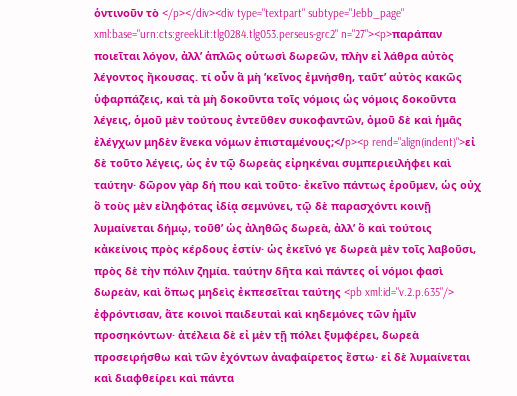ὁντινοῦν τὸ </p></div><div type="textpart" subtype="Jebb_page" xml:base="urn:cts:greekLit:tlg0284.tlg053.perseus-grc2" n="27"><p>παράπαν ποιεῖται λόγον, ἀλλʼ ἁπλῶς οὑτωσὶ δωρεῶν, πλὴν εἰ λάθρα αὐτὸς λέγοντος ἤκουσας. τί οὖν ἃ μὴ ʼκεῖνος ἐμνήσθη, ταῦτʼ αὐτὸς κακῶς ὑφαρπάζεις, καὶ τὰ μὴ δοκοῦντα τοῖς νόμοις ὡς νόμοις δοκοῦντα λέγεις, ὁμοῦ μὲν τούτους ἐντεῦθεν συκοφαντῶν, ὁμοῦ δὲ καὶ ἡμᾶς ἐλέγχων μηδὲν ἕνεκα νόμων ἐπισταμένους;</p><p rend="align(indent)">εἰ δὲ τοῦτο λέγεις, ὡς ἐν τῷ δωρεὰς εἰρηκέναι συμπεριειλήφει καὶ ταύτην· δῶρον γὰρ δή που καὶ τοῦτο· ἐκεῖνο πάντως ἐροῦμεν, ὡς οὐχ ὃ τοὺς μὲν εἰληφότας ἰδίᾳ σεμνύνει, τῷ δὲ παρασχόντι κοινῇ λυμαίνεται δήμῳ, τοῦθʼ ὡς ἀληθῶς δωρεὰ, ἀλλʼ ὃ καὶ τούτοις κἀκείνοις πρὸς κέρδους ἐστίν· ὡς ἐκεῖνό γε δωρεὰ μὲν τοῖς λαβοῦσι, πρὸς δὲ τὴν πόλιν ζημία. ταύτην δῆτα καὶ πάντες οἱ νόμοι φασὶ δωρεὰν, καὶ ὅπως μηδεὶς ἐκπεσεῖται ταύτης <pb xml:id="v.2.p.635"/> ἐφρόντισαν, ἅτε κοινοὶ παιδευταὶ καὶ κηδεμόνες τῶν ἡμῖν προσηκόντων· ἀτέλεια δὲ εἰ μὲν τῇ πόλει ξυμφέρει, δωρεὰ προσειρήσθω καὶ τῶν ἐχόντων ἀναφαίρετος ἔστω· εἰ δὲ λυμαίνεται καὶ διαφθείρει καὶ πάντα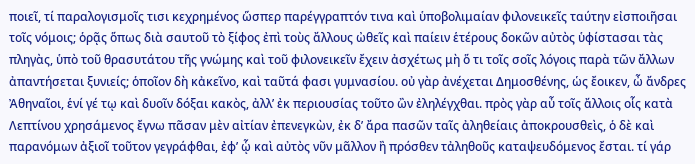ποιεῖ, τί παραλογισμοῖς τισι κεχρημένος ὥσπερ παρέγγραπτόν τινα καὶ ὑποβολιμαίαν φιλονεικεῖς ταύτην εἰσποιῆσαι τοῖς νόμοις; ὁρᾷς ὅπως διὰ σαυτοῦ τὸ ξίφος ἐπὶ τοὺς ἄλλους ὠθεῖς καὶ παίειν ἑτέρους δοκῶν αὐτὸς ὑφίστασαι τὰς πληγὰς, ὑπὸ τοῦ θρασυτάτου τῆς γνώμης καὶ τοῦ φιλονεικεῖν ἔχειν ἀσχέτως μὴ ὅ τι τοῖς σοῖς λόγοις παρὰ τῶν ἄλλων ἀπαντήσεται ξυνιείς; ὁποῖον δὴ κἀκεῖνο, καὶ ταῦτά φασι γυμνασίου. οὐ γὰρ ἀνέχεται Δημοσθένης, ὡς ἔοικεν, ὦ ἄνδρες Ἀθηναῖοι, ἑνί γέ τῳ καὶ δυοῖν δόξαι κακὸς, ἀλλʼ ἐκ περιουσίας τοῦτο ὢν ἐληλέγχθαι. πρὸς γὰρ αὖ τοῖς ἄλλοις οἷς κατὰ Λεπτίνου χρησάμενος ἔγνω πᾶσαν μὲν αἰτίαν ἐπενεγκὼν, ἐκ δʼ ἄρα πασῶν ταῖς ἀληθείαις ἀποκρουσθεὶς, ὁ δὲ καὶ παρανόμων ἀξιοῖ τοῦτον γεγράφθαι, ἐφʼ ᾧ καὶ αὐτὸς νῦν μᾶλλον ἢ πρόσθεν τἀληθοῦς καταψευδόμενος ἔσται. τί γάρ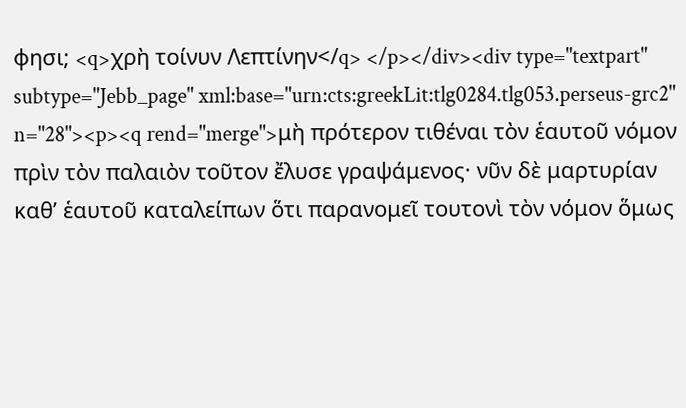φησι; <q>χρὴ τοίνυν Λεπτίνην</q> </p></div><div type="textpart" subtype="Jebb_page" xml:base="urn:cts:greekLit:tlg0284.tlg053.perseus-grc2" n="28"><p><q rend="merge">μὴ πρότερον τιθέναι τὸν ἑαυτοῦ νόμον πρὶν τὸν παλαιὸν τοῦτον ἔλυσε γραψάμενος· νῦν δὲ μαρτυρίαν καθʼ ἑαυτοῦ καταλείπων ὅτι παρανομεῖ τουτονὶ τὸν νόμον ὅμως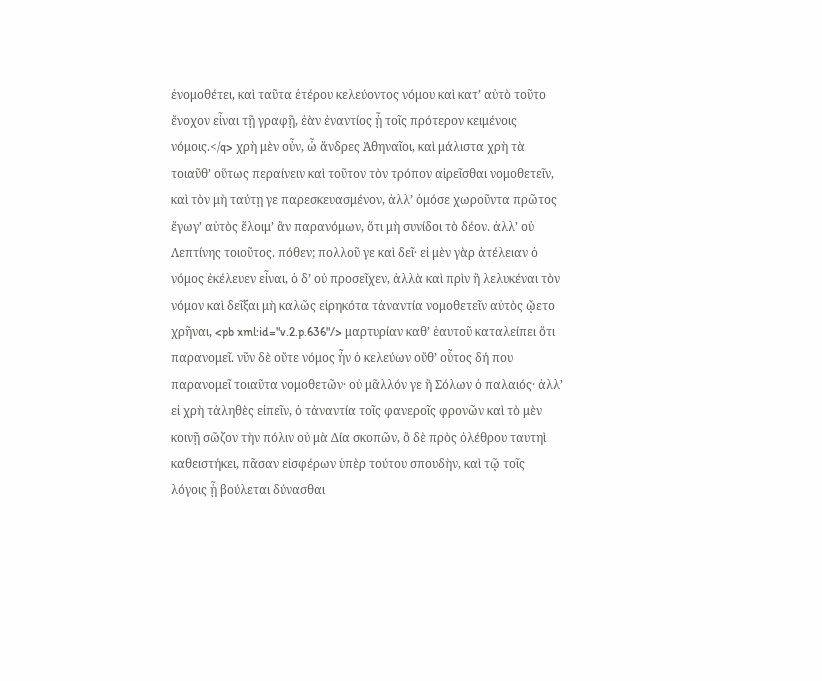ἐνομοθέτει, καὶ ταῦτα ἑτέρου κελεύοντος νόμου καὶ κατʼ αὐτὸ τοῦτο ἔνοχον εἶναι τῇ γραφῇ, ἐὰν ἐναντίος ᾖ τοῖς πρότερον κειμένοις νόμοις.</q> χρὴ μὲν οὖν, ὦ ἄνδρες Ἀθηναῖοι, καὶ μάλιστα χρὴ τὰ τοιαῦθʼ οὕτως περαίνειν καὶ τοῦτον τὸν τρόπον αἱρεῖσθαι νομοθετεῖν, καὶ τὸν μὴ ταύτῃ γε παρεσκευασμένον, ἀλλʼ ὁμόσε χωροῦντα πρῶτος ἔγωγʼ αὐτὸς ἕλοιμʼ ἂν παρανόμων, ὅτι μὴ συνίδοι τὸ δέον. ἀλλʼ οὐ Λεπτίνης τοιοῦτος. πόθεν; πολλοῦ γε καὶ δεῖ· εἰ μὲν γὰρ ἀτέλειαν ὁ νόμος ἐκέλευεν εἶναι, ὁ δʼ οὐ προσεῖχεν, ἀλλὰ καὶ πρὶν ἢ λελυκέναι τὸν νόμον καὶ δεῖξαι μὴ καλῶς εἰρηκότα τἀναντία νομοθετεῖν αὐτὸς ᾤετο χρῆναι, <pb xml:id="v.2.p.636"/> μαρτυρίαν καθʼ ἑαυτοῦ καταλείπει ὅτι παρανομεῖ. νῦν δὲ οὔτε νόμος ἦν ὁ κελεύων οὔθʼ οὗτος δή που παρανομεῖ τοιαῦτα νομοθετῶν· οὐ μᾶλλόν γε ἢ Σόλων ὁ παλαιός· ἀλλʼ εἰ χρὴ τἀληθὲς εἰπεῖν, ὁ τἀναντία τοῖς φανεροῖς φρονῶν καὶ τὸ μὲν κοινῇ σῶζον τὴν πόλιν οὐ μὰ Δία σκοπῶν, ὃ δὲ πρὸς ὀλέθρου ταυτηὶ καθειστήκει, πᾶσαν εἰσφέρων ὑπὲρ τούτου σπουδὴν, καὶ τῷ τοῖς λόγοις ᾗ βούλεται δύνασθαι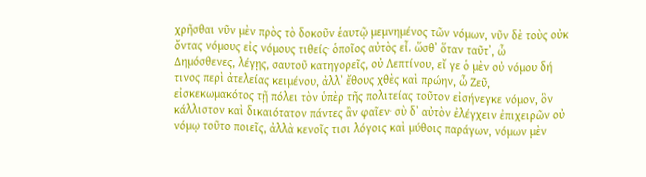χρῆσθαι νῦν μὲν πρὸς τὸ δοκοῦν ἑαυτῷ μεμνημένος τῶν νόμων, νῦν δὲ τοὺς οὐκ ὄντας νόμους εἰς νόμους τιθείς· ὁποῖος αὐτὸς εἶ. ὥσθʼ ὅταν ταῦτʼ, ὦ Δημόσθενες, λέγῃς, σαυτοῦ κατηγορεῖς, οὐ Λεπτίνου, εἴ γε ὁ μὲν οὐ νόμου δή τινος περὶ ἀτελείας κειμένου, ἀλλʼ ἔθους χθὲς καὶ πρώην, ὦ Ζεῦ, εἰσκεκωμακότος τῇ πόλει τὸν ὑπὲρ τῆς πολιτείας τοῦτον εἰσήνεγκε νόμον, ὃν κάλλιστον καὶ δικαιότατον πάντες ἂν φαῖεν· σὺ δʼ αὐτὸν ἐλέγχειν ἐπιχειρῶν οὐ νόμῳ τοῦτο ποιεῖς, ἀλλὰ κενοῖς τισι λόγοις καὶ μύθοις παράγων, νόμων μὲν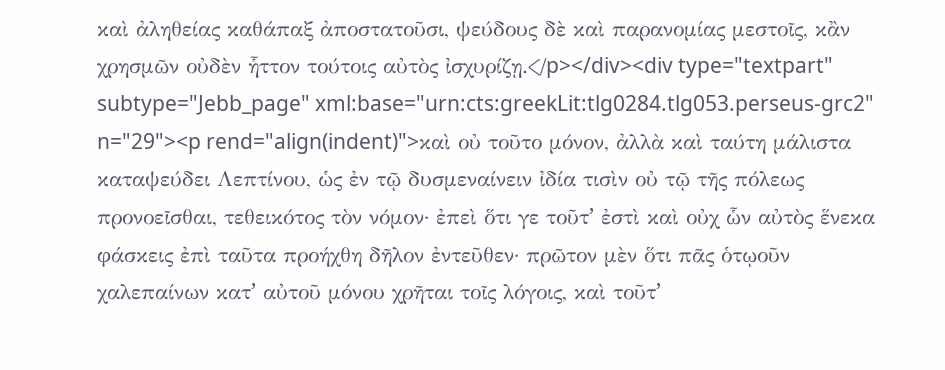καὶ ἀληθείας καθάπαξ ἀποστατοῦσι, ψεύδους δὲ καὶ παρανομίας μεστοῖς, κἂν χρησμῶν οὐδὲν ἧττον τούτοις αὐτὸς ἰσχυρίζῃ.</p></div><div type="textpart" subtype="Jebb_page" xml:base="urn:cts:greekLit:tlg0284.tlg053.perseus-grc2" n="29"><p rend="align(indent)">καὶ οὐ τοῦτο μόνον, ἀλλὰ καὶ ταύτη μάλιστα καταψεύδει Λεπτίνου, ὡς ἐν τῷ δυσμεναίνειν ἰδία τισὶν οὐ τῷ τῆς πόλεως προνοεῖσθαι, τεθεικότος τὸν νόμον· ἐπεὶ ὅτι γε τοῦτʼ ἐστὶ καὶ οὐχ ὧν αὐτὸς ἕνεκα φάσκεις ἐπὶ ταῦτα προήχθη δῆλον ἐντεῦθεν· πρῶτον μὲν ὅτι πᾶς ὁτῳοῦν χαλεπαίνων κατʼ αὐτοῦ μόνου χρῆται τοῖς λόγοις, καὶ τοῦτʼ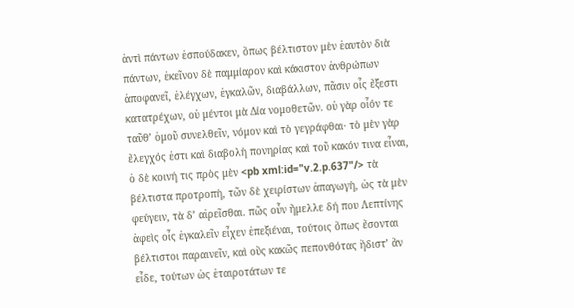ἀντὶ πάντων ἐσπούδακεν, ὅπως βέλτιστον μὲν ἑαυτὸν διὰ πάντων, ἐκεῖνον δὲ παμμίαρον καὶ κάκιστον ἀνθρώπων ἀποφανεῖ, ἐλέγχων, ἐγκαλῶν, διαβάλλων, πᾶσιν οἷς ἔξεστι κατατρέχων, οὐ μέντοι μὰ Δία νομοθετῶν. οὐ γὰρ οἷόν τε ταῦθʼ ὁμοῦ συνελθεῖν, νόμον καὶ τὸ γεγράφθαι· τὸ μὲν γὰρ ἔλεγχός ἐστι καὶ διαβολὴ πονηρίας καὶ τοῦ κακόν τινα εἶναι, ὁ δὲ κοινή τις πρὸς μὲν <pb xml:id="v.2.p.637"/> τὰ βέλτιστα προτροπὴ, τῶν δὲ χειρίστων ἀπαγωγὴ, ὡς τὰ μὲν φεύγειν, τὰ δʼ αἱρεῖσθαι. πῶς οὖν ἤμελλε δή που Λεπτίνης ἀφεὶς οἷς ἐγκαλεῖν εἶχεν ἐπεξιέναι, τούτοις ὅπως ἔσονται βέλτιστοι παραινεῖν, καὶ οὓς κακῶς πεπονθότας ἥδιστʼ ἂν εἶδε, τούτων ὡς ἑταιροτάτων τε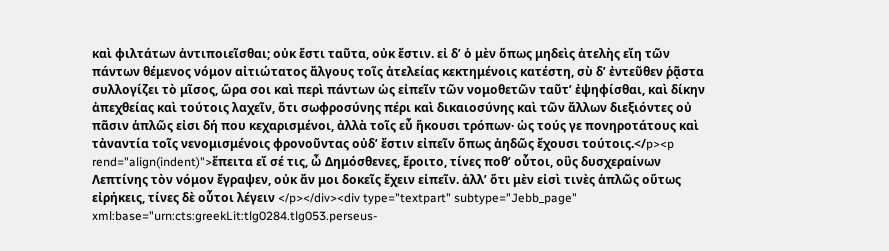καὶ φιλτάτων ἀντιποιεῖσθαι; οὐκ ἔστι ταῦτα, οὐκ ἔστιν. εἰ δʼ ὁ μὲν ὅπως μηδεὶς ἀτελὴς εἴη τῶν πάντων θέμενος νόμον αἰτιώτατος ἄλγους τοῖς ἀτελείας κεκτημένοις κατέστη, σὺ δʼ ἐντεῦθεν ῥᾷστα συλλογίζει τὸ μῖσος, ὥρα σοι καὶ περὶ πάντων ὡς εἰπεῖν τῶν νομοθετῶν ταῦτʼ ἐψηφίσθαι, καὶ δίκην ἀπεχθείας καὶ τούτοις λαχεῖν, ὅτι σωφροσύνης πέρι καὶ δικαιοσύνης καὶ τῶν ἄλλων διεξιόντες οὐ πᾶσιν ἁπλῶς εἰσι δή που κεχαρισμένοι, ἀλλὰ τοῖς εὖ ἥκουσι τρόπων· ὡς τούς γε πονηροτάτους καὶ τἀναντία τοῖς νενομισμένοις φρονοῦντας οὐδʼ ἔστιν εἰπεῖν ὅπως ἀηδῶς ἔχουσι τούτοις.</p><p rend="align(indent)">ἔπειτα εἴ σέ τις, ὦ Δημόσθενες, ἔροιτο, τίνες ποθʼ οὗτοι, οὓς δυσχεραίνων Λεπτίνης τὸν νόμον ἔγραψεν, οὐκ ἄν μοι δοκεῖς ἔχειν εἰπεῖν. ἀλλʼ ὅτι μὲν εἰσὶ τινὲς ἁπλῶς οὕτως εἰρήκεις, τίνες δὲ οὗτοι λέγειν </p></div><div type="textpart" subtype="Jebb_page" xml:base="urn:cts:greekLit:tlg0284.tlg053.perseus-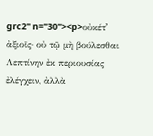grc2" n="30"><p>οὐκέτʼ ἀξιοῖς· οὐ τῷ μὴ βούλεσθαι Λεπτίνην ἐκ περιουσίας ἐλέγχειν, ἀλλὰ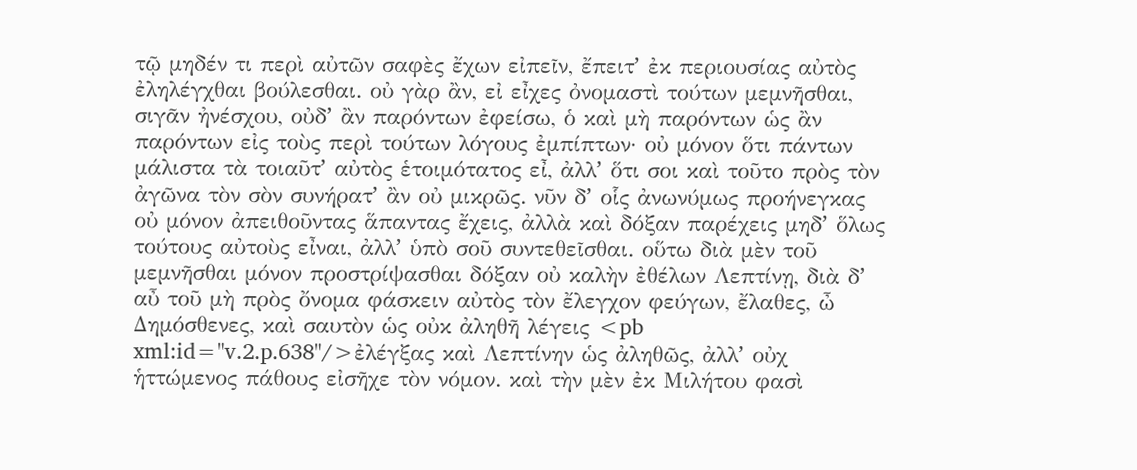τῷ μηδέν τι περὶ αὐτῶν σαφὲς ἔχων εἰπεῖν, ἔπειτʼ ἐκ περιουσίας αὐτὸς ἐληλέγχθαι βούλεσθαι. οὐ γὰρ ἂν, εἰ εἶχες ὀνομαστὶ τούτων μεμνῆσθαι, σιγᾶν ἠνέσχου, οὐδʼ ἂν παρόντων ἐφείσω, ὁ καὶ μὴ παρόντων ὡς ἂν παρόντων εἰς τοὺς περὶ τούτων λόγους ἐμπίπτων· οὐ μόνον ὅτι πάντων μάλιστα τὰ τοιαῦτʼ αὐτὸς ἑτοιμότατος εἶ, ἀλλʼ ὅτι σοι καὶ τοῦτο πρὸς τὸν ἀγῶνα τὸν σὸν συνήρατʼ ἂν οὐ μικρῶς. νῦν δʼ οἷς ἀνωνύμως προήνεγκας οὐ μόνον ἀπειθοῦντας ἅπαντας ἔχεις, ἀλλὰ καὶ δόξαν παρέχεις μηδʼ ὅλως τούτους αὐτοὺς εἶναι, ἀλλʼ ὑπὸ σοῦ συντεθεῖσθαι. οὕτω διὰ μὲν τοῦ μεμνῆσθαι μόνον προστρίψασθαι δόξαν οὐ καλὴν ἐθέλων Λεπτίνῃ, διὰ δʼ αὖ τοῦ μὴ πρὸς ὄνομα φάσκειν αὐτὸς τὸν ἔλεγχον φεύγων, ἔλαθες, ὦ Δημόσθενες, καὶ σαυτὸν ὡς οὐκ ἀληθῆ λέγεις <pb xml:id="v.2.p.638"/>ἐλέγξας καὶ Λεπτίνην ὡς ἀληθῶς, ἀλλʼ οὐχ ἡττώμενος πάθους εἰσῆχε τὸν νόμον. καὶ τὴν μὲν ἐκ Μιλήτου φασὶ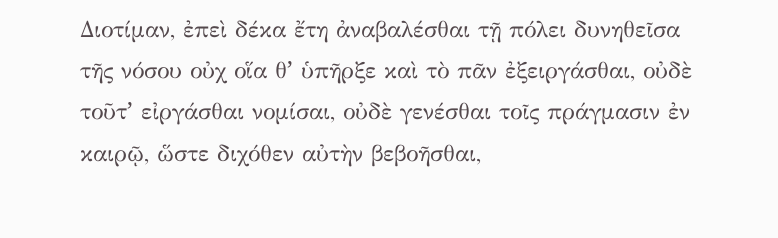Διοτίμαν, ἐπεὶ δέκα ἔτη ἀναβαλέσθαι τῇ πόλει δυνηθεῖσα τῆς νόσου οὐχ οἵα θʼ ὑπῆρξε καὶ τὸ πᾶν ἐξειργάσθαι, οὐδὲ τοῦτʼ εἰργάσθαι νομίσαι, οὐδὲ γενέσθαι τοῖς πράγμασιν ἐν καιρῷ, ὥστε διχόθεν αὐτὴν βεβοῆσθαι,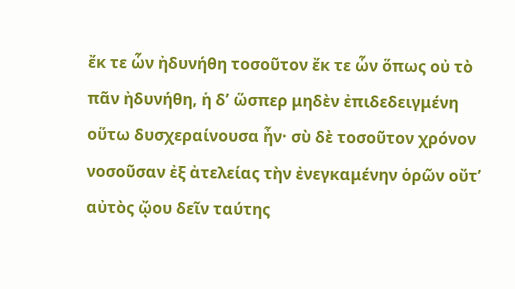ἔκ τε ὧν ἠδυνήθη τοσοῦτον ἔκ τε ὧν ὅπως οὐ τὸ πᾶν ἠδυνήθη, ἡ δʼ ὥσπερ μηδὲν ἐπιδεδειγμένη οὕτω δυσχεραίνουσα ἦν· σὺ δὲ τοσοῦτον χρόνον νοσοῦσαν ἐξ ἀτελείας τὴν ἐνεγκαμένην ὁρῶν οὔτʼ αὐτὸς ᾤου δεῖν ταύτης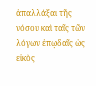ἀπαλλάξαι τῆς νόσου καὶ ταῖς τῶν λόγων ἐπῳδαῖς ὡς εἰκὸς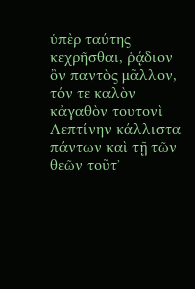ὑπὲρ ταύτης κεχρῆσθαι, ῥᾴδιον ὂν παντὸς μᾶλλον, τόν τε καλὸν κἀγαθὸν τουτονὶ Λεπτίνην κάλλιστα πάντων καὶ τῇ τῶν θεῶν τοῦτʼ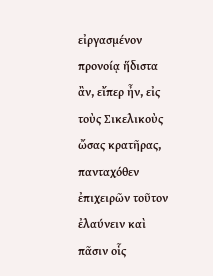εἰργασμένον προνοίᾳ ἥδιστα ἂν, εἴπερ ἦν, εἰς τοὺς Σικελικοὺς ὤσας κρατῆρας, πανταχόθεν ἐπιχειρῶν τοῦτον ἐλαύνειν καὶ πᾶσιν οἷς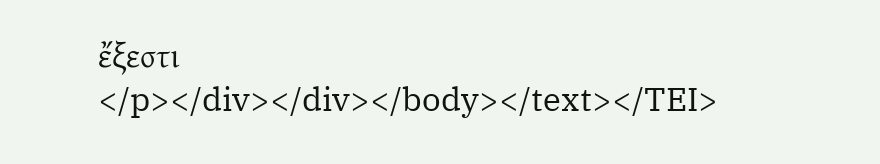ἔξεστι </p></div></div></body></text></TEI>